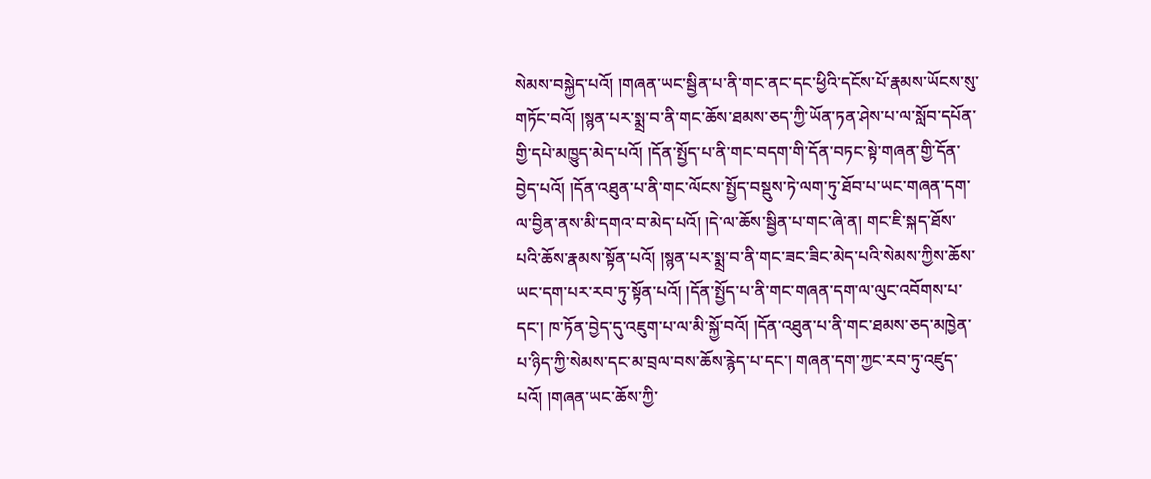སེམས་བསྐྱེད་པའོ། །གཞན་ཡང་སྦྱིན་པ་ནི་གང་ནང་དང་ཕྱིའི་དངོས་པོ་རྣམས་ཡོངས་སུ་གཏོང་བའོ། །སྙན་པར་སྨྲ་བ་ནི་གང་ཆོས་ཐམས་ཅད་ཀྱི་ཡོན་ཏན་ཤེས་པ་ལ་སློབ་དཔོན་གྱི་དཔེ་མཁྱུད་མེད་པའོ། །དོན་སྤྱོད་པ་ནི་གང་བདག་གི་དོན་བཏང་སྟེ་གཞན་གྱི་དོན་བྱེད་པའོ། །དོན་འཐུན་པ་ནི་གང་ལོངས་སྤྱོད་བསྡུས་ཏེ་ལག་ཏུ་ཐོབ་པ་ཡང་གཞན་དག་ལ་བྱིན་ནས་མི་དགའ་བ་མེད་པའོ། །དེ་ལ་ཆོས་སྦྱིན་པ་གང་ཞེ་ན། གང་ཇི་སྐད་ཐོས་པའི་ཆོས་རྣམས་སྟོན་པའོ། །སྙན་པར་སྨྲ་བ་ནི་གང་ཟང་ཟིང་མེད་པའི་སེམས་ཀྱིས་ཆོས་ཡང་དག་པར་རབ་ཏུ་སྟོན་པའོ། །དོན་སྤྱོད་པ་ནི་གང་གཞན་དག་ལ་ལུང་འབོགས་པ་དང་། ཁ་ཏོན་བྱེད་དུ་འཇུག་པ་ལ་མི་སྐྱོ་བའོ། །དོན་འཐུན་པ་ནི་གང་ཐམས་ཅད་མཁྱེན་པ་ཉིད་ཀྱི་སེམས་དང་མ་བྲལ་བས་ཆོས་རྙེད་པ་དང་། གཞན་དག་ཀྱང་རབ་ཏུ་འཛུད་པའོ། །གཞན་ཡང་ཆོས་ཀྱི་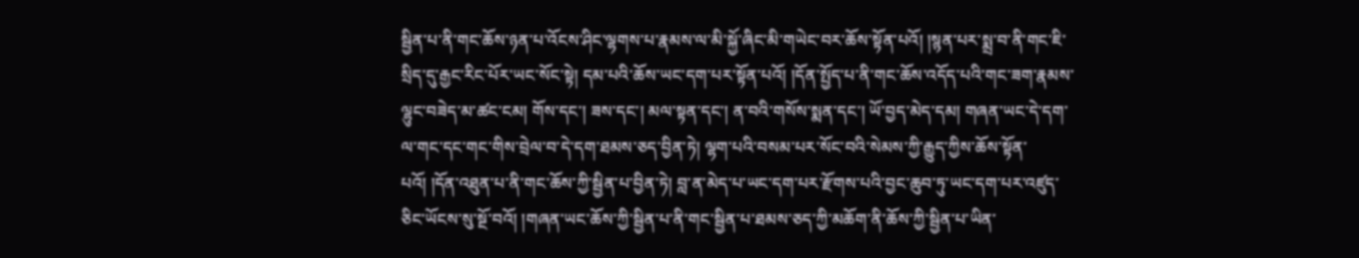སྦྱིན་པ་ནི་གང་ཆོས་ཉན་པ་འོངས་ཤིང་ལྷགས་པ་རྣམས་ལ་མི་སྐྱོ་ཞིང་མི་གཡེང་བར་ཆོས་སྟོན་པའོ། །སྙན་པར་སྨྲ་བ་ནི་གང་ཇི་སྲིད་དུ་རྒྱང་རིང་པོར་ཡང་སོང་སྟེ། དམ་པའི་ཆོས་ཡང་དག་པར་སྟོན་པའོ། །དོན་སྤྱོད་པ་ནི་གང་ཆོས་འདོད་པའི་གང་ཟག་རྣམས་ལྷུང་བཟེད་མ་ཚང་ངམ། གོས་དང་། ཟས་དང་། མལ་སྟན་དང་། ན་བའི་གསོས་སྨན་དང་། ཡོ་བྱད་མེད་དམ། གཞན་ཡང་དེ་དག་ལ་གང་དང་གང་གིས་བྲེལ་བ་དེ་དག་ཐམས་ཅད་བྱིན་ཏེ། ལྷག་པའི་བསམ་པར་སོང་བའི་སེམས་ཀྱི་རྒྱུད་ཀྱིས་ཆོས་སྟོན་པའོ། །དོན་འཐུན་པ་ནི་གང་ཆོས་ཀྱི་སྦྱིན་པ་བྱིན་ཏེ། བླ་ན་མེད་པ་ཡང་དག་པར་རྫོགས་པའི་བྱང་ཆུབ་ཏུ་ཡང་དག་པར་འཛུད་ཅིང་ཡོངས་སུ་སྔོ་བའོ། །གཞན་ཡང་ཆོས་ཀྱི་སྦྱིན་པ་ནི་གང་སྦྱིན་པ་ཐམས་ཅད་ཀྱི་མཆོག་ནི་ཆོས་ཀྱི་སྦྱིན་པ་ཡིན་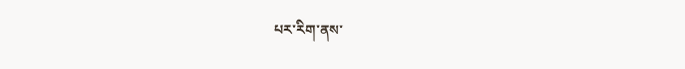པར་རིག་ནས་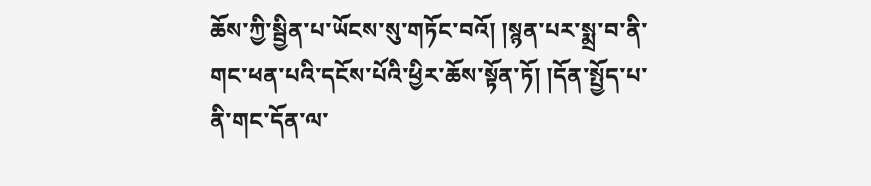ཆོས་ཀྱི་སྦྱིན་པ་ཡོངས་སུ་གཏོང་བའོ། །སྙན་པར་སྨྲ་བ་ནི་གང་ཕན་པའི་དངོས་པོའི་ཕྱིར་ཆོས་སྟོན་ཏོ། །དོན་སྤྱོད་པ་ནི་གང་དོན་ལ་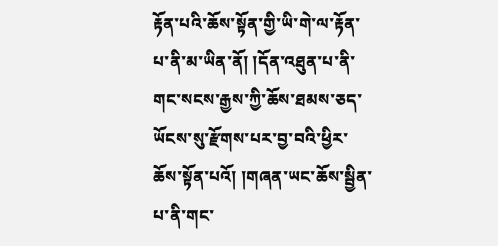རྟོན་པའི་ཆོས་སྟོན་གྱི་ཡི་གེ་ལ་རྟོན་པ་ནི་མ་ཡིན་ནོ། །དོན་འཐུན་པ་ནི་གང་སངས་རྒྱས་ཀྱི་ཆོས་ཐམས་ཅད་ཡོངས་སུ་རྫོགས་པར་བྱ་བའི་ཕྱིར་ཆོས་སྟོན་པའོ། །གཞན་ཡང་ཆོས་སྦྱིན་པ་ནི་གང་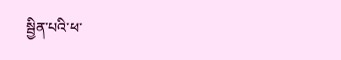སྦྱིན་པའི་ཕ་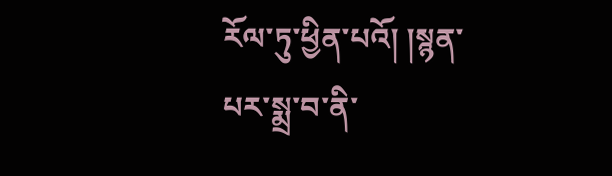རོལ་ཏུ་ཕྱིན་པའོ། །སྙན་པར་སྨྲ་བ་ནི་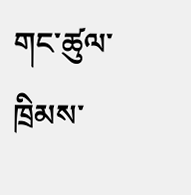གང་ཚུལ་ཁྲིམས་